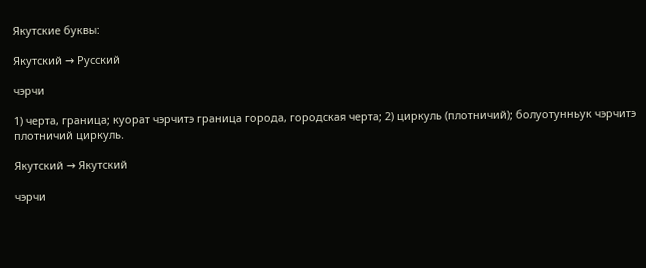Якутские буквы:

Якутский → Русский

чэрчи

1) черта, граница; куорат чэрчитэ граница города, городская черта; 2) циркуль (плотничий); болуотунньук чэрчитэ плотничий циркуль.

Якутский → Якутский

чэрчи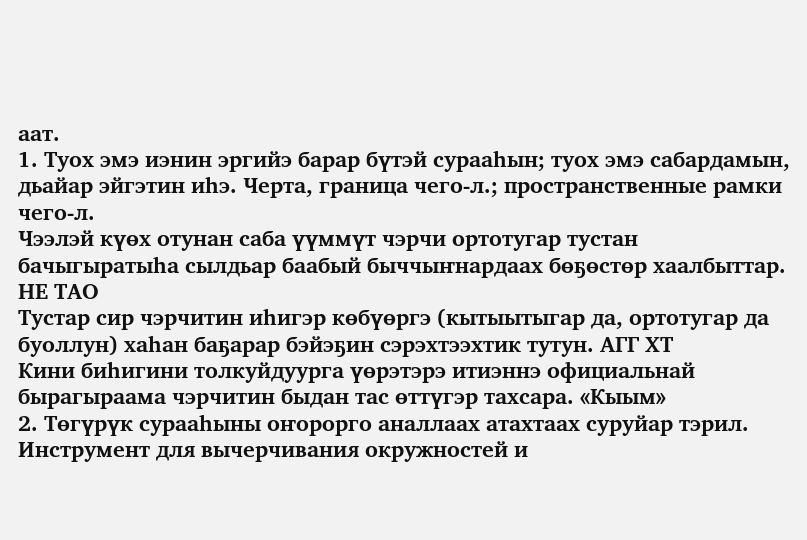аат.
1. Туох эмэ иэнин эргийэ барар бүтэй сурааһын; туох эмэ сабардамын, дьайар эйгэтин иһэ. Черта, граница чего-л.; пространственные рамки чего-л.
Чээлэй күөх отунан саба үүммүт чэрчи ортотугар тустан бачыгыратыһа сылдьар баабый быччыҥнардаах бөҕөстөр хаалбыттар. НЕ ТАО
Тустар сир чэрчитин иһигэр көбүөргэ (кытыытыгар да, ортотугар да буоллун) хаһан баҕарар бэйэҕин сэрэхтээхтик тутун. АГГ ХТ
Кини биһигини толкуйдуурга үөрэтэрэ итиэннэ официальнай бырагыраама чэрчитин быдан тас өттүгэр тахсара. «Кыым»
2. Төгүрүк сурааһыны оҥорорго аналлаах атахтаах суруйар тэрил. Инструмент для вычерчивания окружностей и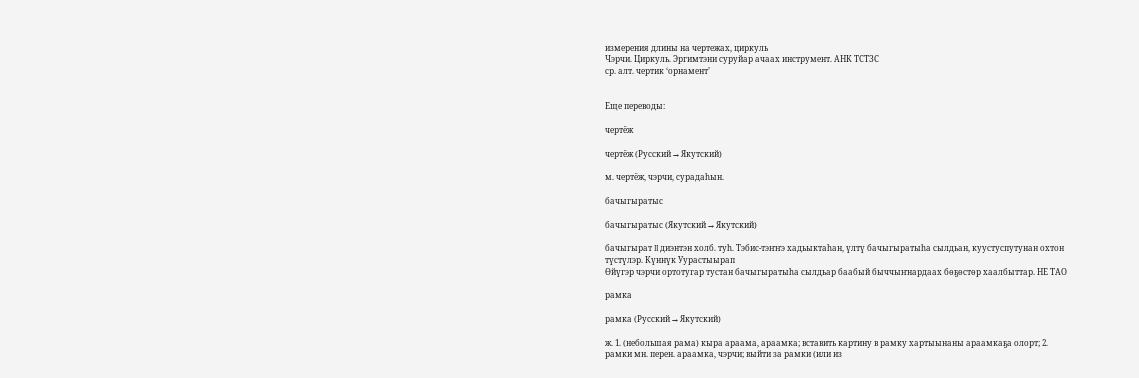измерения длины на чертежах, циркуль
Чэрчи. Циркуль. Эргимтэни суруйар ачаах инструмент. АНК ТСТЗС
ср. алт. чертик ‘орнамент’


Еще переводы:

чертёж

чертёж (Русский → Якутский)

м. чертёж, чэрчи, сурадаһын.

бачыгыратыс

бачыгыратыс (Якутский → Якутский)

бачыгырат II диэнтэн холб. туһ. Тэбис-тэҥҥэ хадьыктаһан, үлтү бачыгыратыһа сылдьан, куустуспутунан охтон түстүлэр. Күннүк Уурастыырап
Өйүгэр чэрчи ортотугар тустан бачыгыратыһа сылдьар баабый быччыҥнардаах бөҕөстөр хаалбыттар. НЕ ТАО

рамка

рамка (Русский → Якутский)

ж. 1. (небольшая рама) кыра араама, араамка; вставить картину в рамку хартыынаны араамкаҕа олорт; 2. рамки мн. перен. араамка, чэрчи; выйти за рамки (или из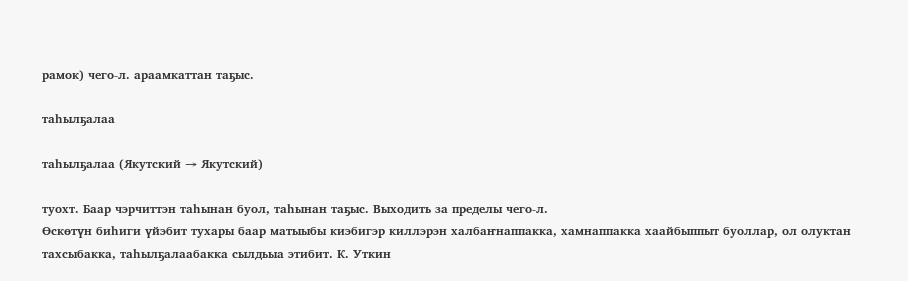рамок) чего-л. араамкаттан таҕыс.

таһылҕалаа

таһылҕалаа (Якутский → Якутский)

туохт. Баар чэрчиттэн таһынан буол, таһынан таҕыс. Выходить за пределы чего-л.
Өскөтүн биһиги үйэбит тухары баар матыыбы киэбигэр киллэрэн халбаҥнаппакка, хамнаппакка хаайбыппыт буоллар, ол олуктан тахсыбакка, таһылҕалаабакка сылдьыа этибит. К. Уткин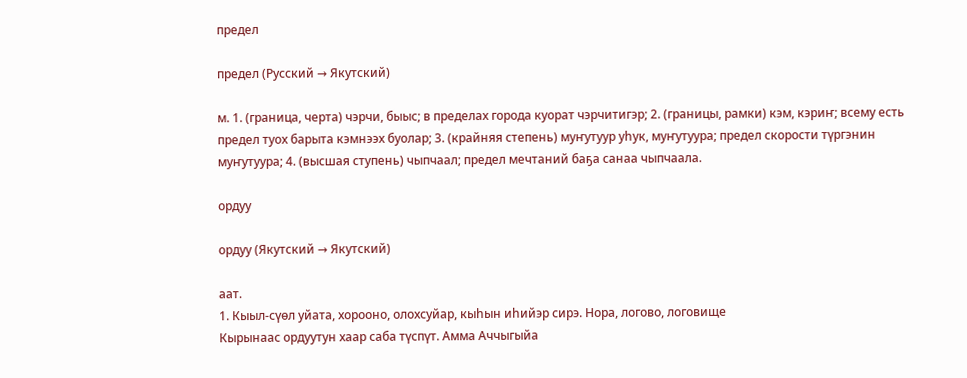предел

предел (Русский → Якутский)

м. 1. (граница, черта) чэрчи, быыс; в пределах города куорат чэрчитигэр; 2. (границы, рамки) кэм, кэриҥ; всему есть предел туох барыта кэмнээх буолар; 3. (крайняя степень) муҥутуур уһук, муҥутуура; предел скорости түргэнин муҥутуура; 4. (высшая ступень) чыпчаал; предел мечтаний баҕа санаа чыпчаала.

ордуу

ордуу (Якутский → Якутский)

аат.
1. Кыыл-сүөл уйата, хорооно, олохсуйар, кыһын иһийэр сирэ. Нора, логово, логовище
Кырынаас ордуутун хаар саба түспүт. Амма Аччыгыйа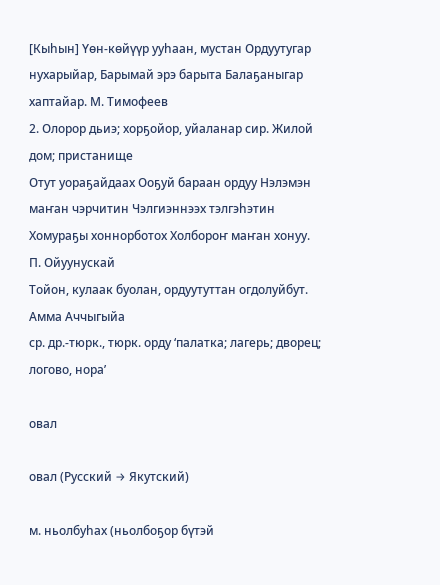[Кыһын] Үөн-көйүүр ууһаан, мустан Ордуутугар нухарыйар, Барымай эрэ барыта Балаҕаныгар хаптайар. М. Тимофеев
2. Олорор дьиэ; хорҕойор, уйаланар сир. Жилой дом; пристанище
Отут уораҕайдаах Ооҕуй бараан ордуу Нэлэмэн маҥан чэрчитин Чэлгиэннээх тэлгэһэтин Хомураҕы хоннорботох Холбороҥ маҥан хонуу. П. Ойуунускай
Тойон, кулаак буолан, ордуутуттан огдолуйбут. Амма Аччыгыйа
ср. др.-тюрк., тюрк. орду ‘палатка; лагерь; дворец; логово, нора’

овал

овал (Русский → Якутский)

м. ньолбуһах (ньолбоҕор бүтэй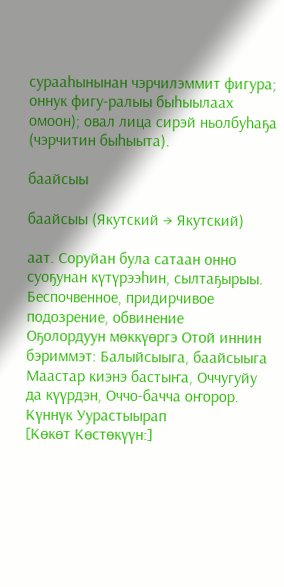сурааһынынан чэрчилэммит фигура; оннук фигу-ралыы быһыылаах омоон); овал лица сирэй ньолбуһаҕа (чэрчитин быһыыта).

баайсыы

баайсыы (Якутский → Якутский)

аат. Соруйан була сатаан онно суоҕунан күтүрээһин, сылтаҕырыы. Беспочвенное, придирчивое подозрение, обвинение
Оҕолордуун мөккүөргэ Отой иннин бэриммэт: Балыйсыыга, баайсыыга Маастар киэнэ бастыҥа, Оччугуйу да күүрдэн, Оччо-бачча оҥорор. Күннүк Уурастыырап
[Көкөт Көстөкүүн:]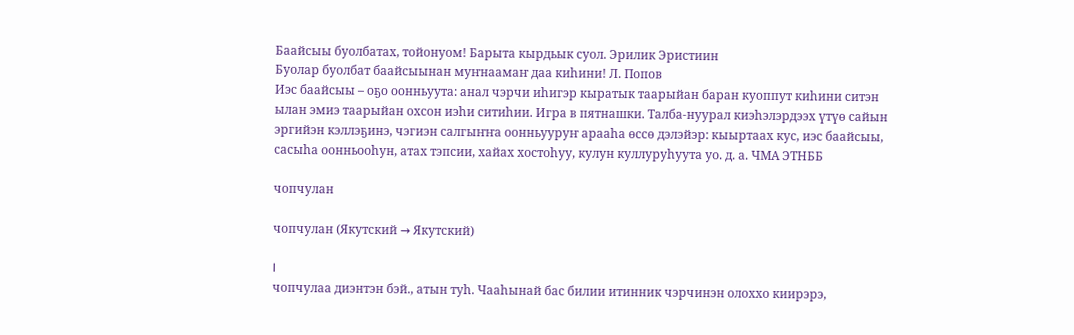Баайсыы буолбатах, тойонуом! Барыта кырдьык суол. Эрилик Эристиин
Буолар буолбат баайсыынан муҥнаамаҥ даа киһини! Л. Попов
Иэс баайсыы – оҕо оонньуута: анал чэрчи иһигэр кыратык таарыйан баран куоппут киһини ситэн ылан эмиэ таарыйан охсон иэһи ситиһии. Игра в пятнашки. Талба-нуурал киэһэлэрдээх үтүө сайын эргийэн кэллэҕинэ, чэгиэн салгыҥҥа оонньууруҥ арааһа өссө дэлэйэр: кыыртаах кус, иэс баайсыы, сасыһа оонньооһун, атах тэпсии, хайах хостоһуу, кулун куллуруһуута уо. д. а. ЧМА ЭТНББ

чопчулан

чопчулан (Якутский → Якутский)

I
чопчулаа диэнтэн бэй., атын туһ. Чааһынай бас билии итинник чэрчинэн олоххо киирэрэ,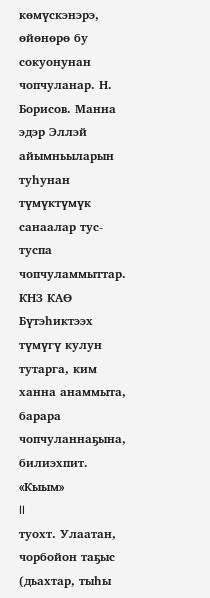көмүскэнэрэ, өйөнөрө бу сокуонунан чопчуланар. Н. Борисов. Манна эдэр Эллэй айымньыларын туһунан түмүктүмүк санаалар тус-туспа чопчуламмыттар. КНЗ КАӨ
Бүтэһиктээх түмүгү кулун тутарга, ким ханна анаммыта, барара чопчуланнаҕына, билиэхпит. «Кыым»
II
туохт. Улаатан, чорбойон таҕыс (дьахтар, тыһы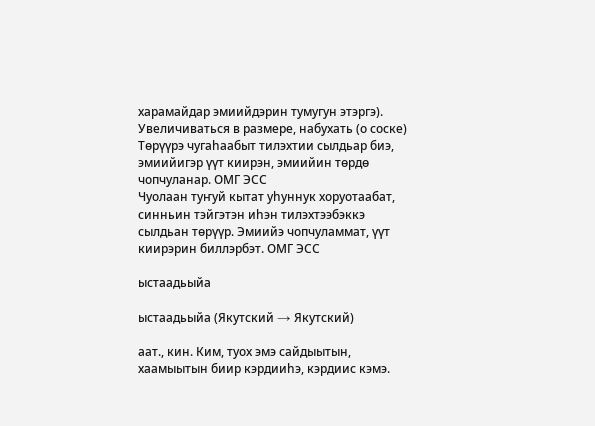харамайдар эмиийдэрин тумугун этэргэ). Увеличиваться в размере, набухать (о соске)
Төрүүрэ чугаһаабыт тилэхтии сылдьар биэ, эмиийигэр үүт киирэн, эмиийин төрдө чопчуланар. ОМГ ЭСС
Чуолаан туҥуй кытат уһуннук хоруотаабат, синньин тэйгэтэн иһэн тилэхтээбэккэ сылдьан төрүүр. Эмиийэ чопчуламмат, үүт киирэрин биллэрбэт. ОМГ ЭСС

ыстаадьыйа

ыстаадьыйа (Якутский → Якутский)

аат., кин. Ким, туох эмэ сайдыытын, хаамыытын биир кэрдииһэ, кэрдиис кэмэ.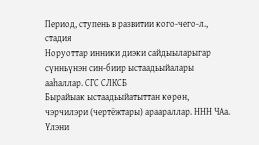Период, ступень в развитии кого-чего-л., стадия
Норуоттар инники диэки сайдыыларыгар сүнньүнэн син-биир ыстаадьыйалары ааһаллар. СГС СЛКСБ
Бырайыак ыстаадьыйатыттан көрөн, чэрчилэри (чертёжтары) араараллар. ННН ЧАа. Үлэни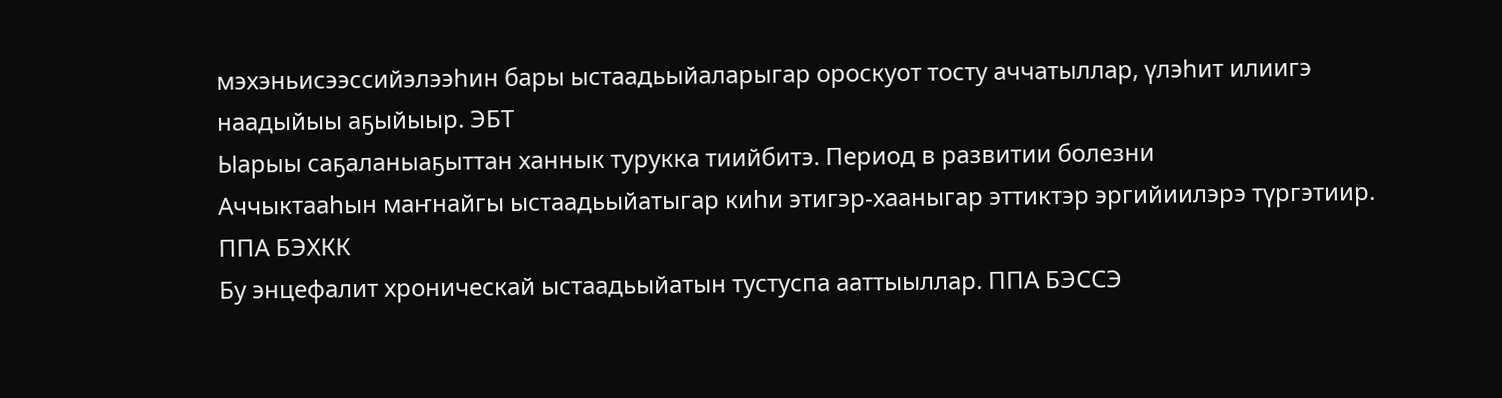мэхэньисээссийэлээһин бары ыстаадьыйаларыгар ороскуот тосту аччатыллар, үлэһит илиигэ наадыйыы аҕыйыыр. ЭБТ
Ыарыы саҕаланыаҕыттан ханнык турукка тиийбитэ. Период в развитии болезни
Аччыктааһын маҥнайгы ыстаадьыйатыгар киһи этигэр-хааныгар эттиктэр эргийиилэрэ түргэтиир. ППА БЭХКК
Бу энцефалит хроническай ыстаадьыйатын тустуспа ааттыыллар. ППА БЭССЭ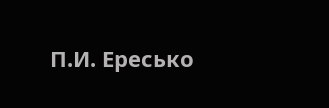П.И. Ересько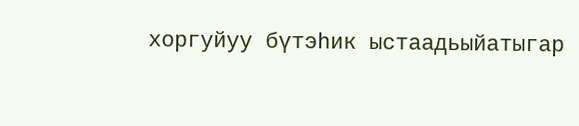хоргуйуу бүтэһик ыстаадьыйатыгар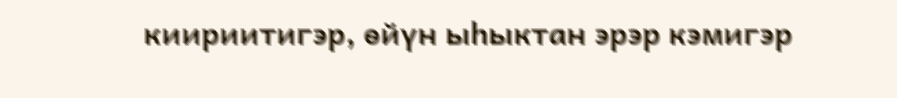киириитигэр, өйүн ыһыктан эрэр кэмигэр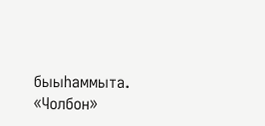быыһаммыта. «Чолбон»